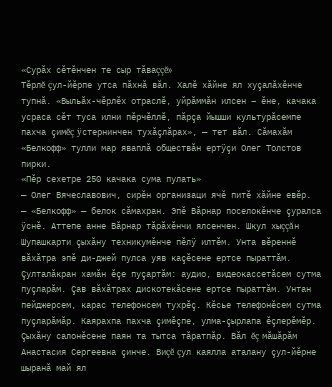«Сурăх сĕтĕнчен те сыр тăваççĕ»
Тĕрлĕ çул-йĕрпе утса пăхнă вăл. Халĕ хăйне ял хуçалăхĕнче тупнă. «Выльăх-чĕрлĕх отраслĕ, уйрăммăн илсен – ĕне, качака усраса сĕт туса илни пĕрчĕллĕ, пăрçа йышши культурăсемпе пахча çимĕç ÿстернинчен тухăçлăрах», — тет вăл. Сăмахăм «Белкофф» тулли мар яваплă обществăн ертÿçи Олег Толстов пирки.
«Пĕр сехетре 250 качака сума пулать»
— Олег Вячеславович, сирĕн организаци ячĕ питĕ хăйне евĕр.
— «Белкофф» — белок сăмахран. Эпĕ Вăрнар поселокĕнче çуралса ÿснĕ. Аттепе анне Вăрнар тăрăхĕнчи ялсенчен. Шкул хыççăн Шупашкарти çыхăну техникумĕнче пĕлÿ илтĕм. Унта вĕреннĕ вăхăтра эпĕ ди-джей пулса уяв каçĕсене ертсе пыраттăм. Çулталăкран хамăн ĕçе пуçартăм: аудио, видеокассетăсем сутма пуçларăм. Çав вăхăтрах дискотекăсене ертсе пыраттăм. Унтан пейджерсем, карас телефонсем тухрĕç. Кĕсье телефонĕсем сутма пуçларăмăр. Каярахпа пахча çимĕçпе, улма-çырлапа ĕçлерĕмĕр. Çыхăну салонĕсене паян та тытса тăратпăр. Вăл ĕç мăшăрăм Анастасия Сергеевна çинче. Виçĕ çул каялла аталану çул-йĕрне шыранă май ял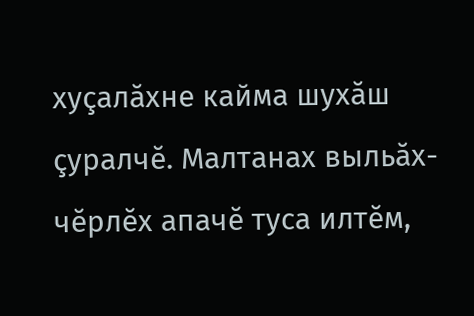хуçалăхне кайма шухăш çуралчĕ. Малтанах выльăх-чĕрлĕх апачĕ туса илтĕм,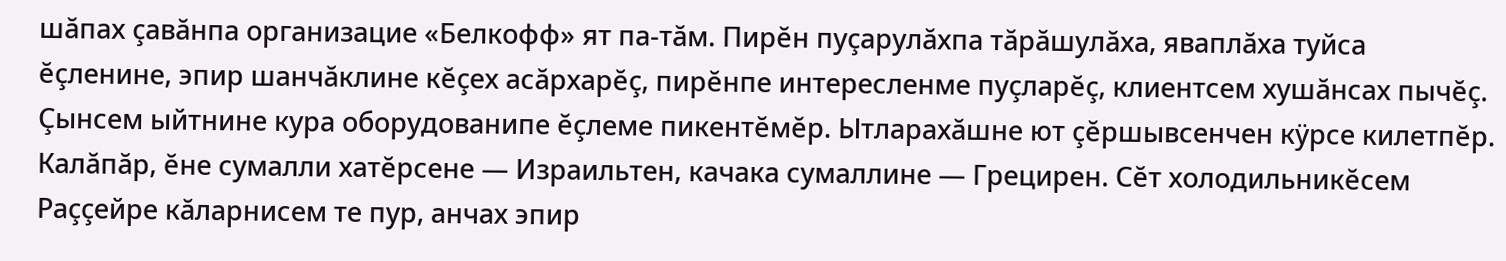шăпах çавăнпа организацие «Белкофф» ят па-тăм. Пирĕн пуçарулăхпа тăрăшулăха, яваплăха туйса ĕçленине, эпир шанчăклине кĕçех асăрхарĕç, пирĕнпе интересленме пуçларĕç, клиентсем хушăнсах пычĕç. Çынсем ыйтнине кура оборудованипе ĕçлеме пикентĕмĕр. Ытларахăшне ют çĕршывсенчен кÿрсе килетпĕр. Калăпăр, ĕне сумалли хатĕрсене — Израильтен, качака сумаллине — Грецирен. Сĕт холодильникĕсем Раççейре кăларнисем те пур, анчах эпир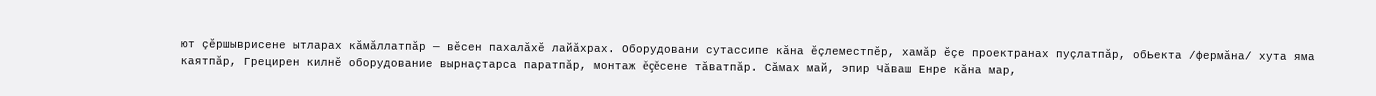ют çĕршыврисене ытларах кăмăллатпăр — вĕсен пахалăхĕ лайăхрах. Оборудовани сутассипе кăна ĕçлеместпĕр, хамăр ĕçе проектранах пуçлатпăр, обЬекта /фермăна/ хута яма каятпăр, Грецирен килнĕ оборудование вырнаçтарса паратпăр, монтаж ĕçĕсене тăватпăр. Сăмах май, эпир Чăваш Енре кăна мар,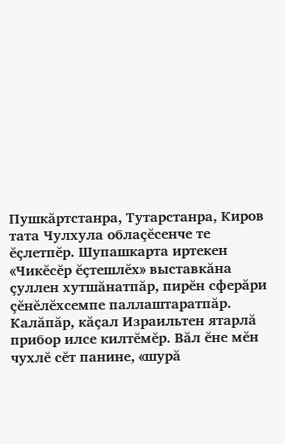Пушкăртстанра, Тутарстанра, Киров тата Чулхула облаçĕсенче те ĕçлетпĕр. Шупашкарта иртекен «Чикĕсĕр ĕçтешлĕх» выставкăна çуллен хутшăнатпăр, пирĕн сферăри çĕнĕлĕхсемпе паллаштаратпăр. Калăпăр, кăçал Израильтен ятарлă прибор илсе килтĕмĕр. Вăл ĕне мĕн чухлĕ сĕт панине, «шурă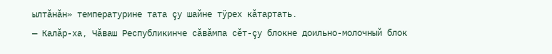ылтăнăн» температурине тата çу шайне тÿрех кăтартать.
— Калăр-ха, Чăваш Республикинче сăвăмпа сĕт-çу блокне доильно-молочный блок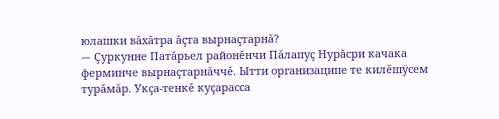юлашки вăхăтра ăçта вырнаçтарнă?
— Çуркунне Патăрьел районĕнчи Пăлапуç Нурăсри качака ферминче вырнаçтарнăччĕ. Ытти организаципе те килĕшÿсем турăмăр. Укçа-тенкĕ куçарасса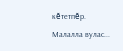кĕтетпĕр. Малалла вулас...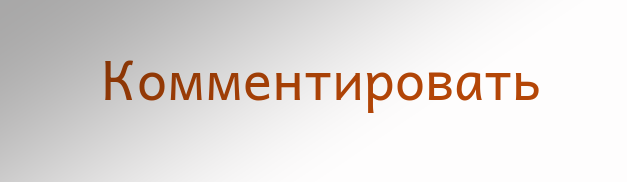Комментировать